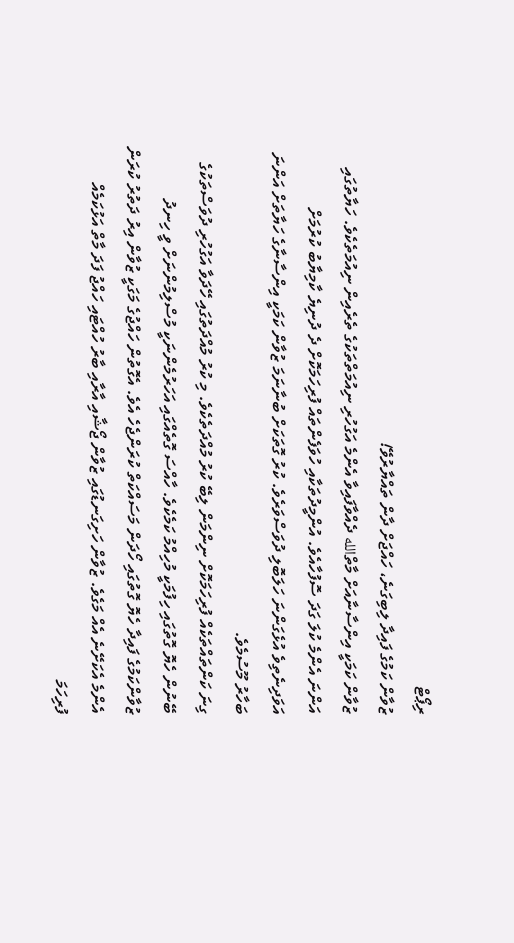ރިޕޯޓް
ޒުވާން ކަމުގެ ފައިދާ ލިބިގަނެ، ހައްޖަށް ދާން ތައްޔާރުވޭ!
ޒުވާން ކަމަކީ އިންސާނާއަށް މާތްالله ދެއްވާފައިވާ އެންމެ އަގުހުރި ނިއުމަތްތަކުގެ ތެރެއިން ނިއުމަތެކެވެ. ހަޔާތުގައި އަންނަ އެންމެ ކުލަ ގަދަ ސޮފުހާއެވެ. އުންމީދުތަކާއި ހުވަފެންތައް ފުރިހަމަކޮށް ދެ ދުނިޔެ ކާމިޔާބު ކުރުމަށް އަވަދިނެތިވެ އުޅެގަންނަ ހަލަބޮލި ދުވަސްވަރެވެ. ކުރު ގޮތަކަށް ބުނާނަމަ ޒުވާން ކަމަކީ އިންސާނާގެ ހަޔާތަށް އަންނަ ބަހާރު މޫސުމެވެ.
ގިނަ ކަންތައްތަކެއް ފުރިހަމަކޮށް ނިންމަން ލިބޭ ކުރު މުއްދަތެކެވެ. މި ކުރު މުއްދަތުގައި ހޭދަވާ އަގުހުރި ދުވަސްތަކުގެ ބޭނުން ހެޔޮ ގޮތުގައި ހިފުމަކީ މުހިއްމު ކަމެކެވެ. ހާއްސަ ގޮތެއްގައި އަހަރުމެންނަކީ މުސްލިމުންނަށް ވީ ހިނދު ޒުވާންކަމުގެ ފައިދާ ހެޔޮ ގޮތުގައި ހޯދަން މަސައްކަތް ކުރަންޖެހެ އެވެ. އެގޮތުން ހައްޖުގެ މަގަކީ ޒުވާން އިރު ދަތުރު ކުރަން އެންމެ އެކަށޭނެ އެއް މަގެވެ. ޒުވާން ހަށިގަނޑުގައި ޒުވާން ޖޯޝާއި އާރާއި ބާރު ހުއްޓައި ހައްޖު ފަދަ މާތް އަޅުކަމެއް ފުރިހަމަ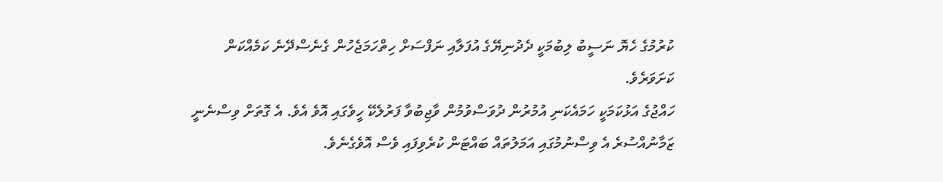ކުރުމުގެ ހެޔޮ ނަސީބު ލިބުމަކީ ދެދުނިޔޭގެ އުފަލާއި ނަފްސަށް ހިތްހަމަޖެހުން ގެނެސްދޭނެ ކަމެއްކަން ކަށަވަރެވެ.
ހައްޖުގެ އަޅުކަމަކީ ހަމައެކަނި އުމުރުން ދުވަސްވުމުން ވާޖިބުވާ ފަރުލެކޭ ހީވެގައި އޮވެ އެވެ. އެ ގޮތަށް ވިސްނެނީ ޒަމާނުއްސުރެ އެ ވިސްނުމުގައި އަމަލުތައް ބައްޓަން ކުރެވިފައި ވެސް އޮވެގެނެވެ.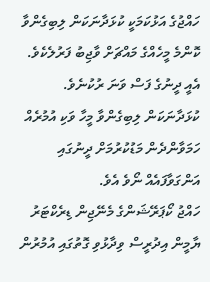ހައްޖުގެ އަޅުކަމަކީ ކުޅަދާނަކަން ލިބިގެންވާ ކޮންމެ މީހެއްގެ މައްޗަށް ވާޖިބު ފަރުލެކެވެ. އެއީ ދީނުގެ ފަސް ވަނަ ރުކުނެވެ. ކުޅަދާނަކަން ލިބިގެންވާ މީހާ ވަކި އުމުރެއް ހަމަވާންދެން މަޑުކުރުމަށް ދީނުގައި އަންގަވާފައެއް ނޯވެ އެވެ.
ހައްޖު ކޯޕަރޭޝަންގެ މެނޭޖިން ޑިރެކްޓަރު ޔާމީން އިދުރީސް ވިދާޅުވި ގޮތުގައި އުމުރުން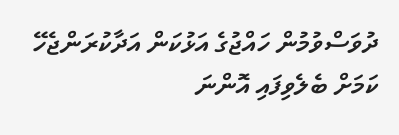ދުވަސްވުމުން ހައްޖުގެ އަޅުކަން އަދާކުރަންޖެހޭ ކަމަށް ބެލެވިފައި އޮންނަ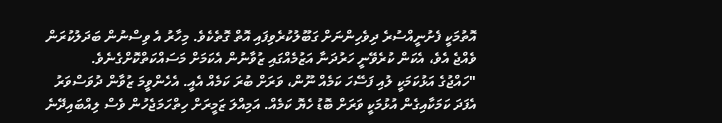އޮތުމަކީ ފެށުނީއްސުރެ ދިވެހިންނަށް ގަބޫލުކުރެވިފައި އޮތް ގޮތެކެވެ. މިހާރު އެ ވިސްނުން ބަދަލުކުރަން ވެއްޖެ އެވެ، އެކަން ކުރެވޭނީ ހަރުދަނާ އަޒުމެއްގައި ޒުވާނުން އެކަމަށް މަސައްކަތްކޮށްގެނެވެ.
"ހައްޖުގެ އަޅުކަމަކީ ލުއި ފަސޭހަ ކަމެއް ނޫން، ވަރަށް ބުރަ ކަމެއް އެއީ. އެހެންވީމަ ޒުވާން ދުވަސްވަރު އެފަދަ ކަމަކާއިގެން އުޅުމަކީ ވަރަށް ބޮޑު ހެޔޮ ކަމެއް. އަމިއްލަ ޒަމީރަށް ހިތްހަމަޖެހުން ވެސް ލިއްބައިދޭނެ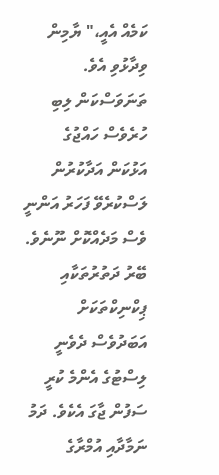ކަމެއް އެއީ،" ޔާމިން ވިދާޅުވި އެވެ.
ތަނަވަސްކަން ލިބި ހުރެވެސް ހައްޖުގެ އަޅުކަން އަދާކުރުން ލަސްކުރެވޭ ފަހަރު އަންނީ ވެސް މަދެއްކޮށް ނޫނެވެ. ބޭރު ދަތުރުތަކާއި ޕިކްނިކްތަކަށް އަބަދުވެސް ދެވެނީ ލިސްޓުގެ އެންމެ ކުރީ ސަފުން ޖާގަ އެކެވެ. ދަމު ނަމާދާއި އުމްރާގެ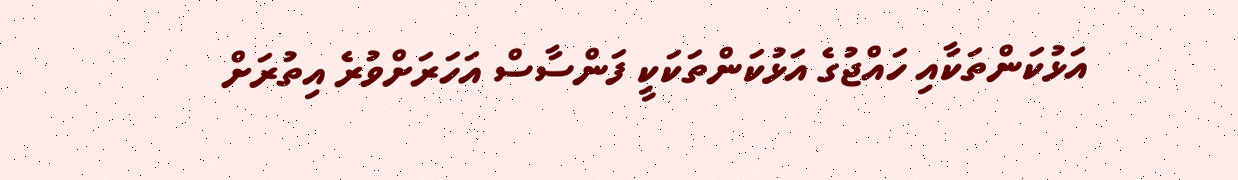އަޅުކަންތަކާއި ހައްޖުގެ އަޅުކަންތަކަކީ ފަންސާސް އަހަރަށްވުރެ އިތުރަށް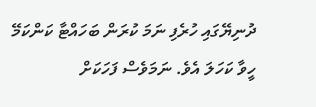ދުނިޔޭގައި ހުރެފި ނަމަ ކުރަން ބަހައްޓާ ކަންކަމޭ ހީވާ ކަހަލަ އެވެ. ނަމަވެސް ފަހަކަށް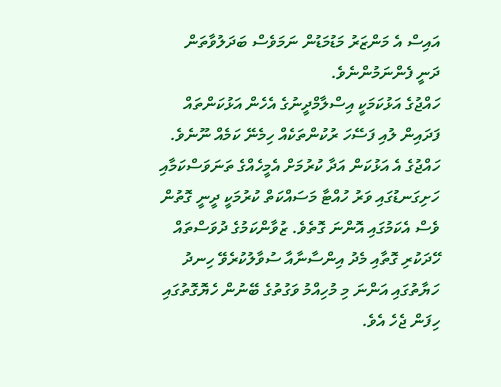އައިސް އެ މަންޒަރު މަޑުމަޑުން ނަމަވެސް ބަދަލުވާތަން ދަނީ ފެންނަމުންނެވެ.
ހައްޖުގެ އަޅުކަމަކީ އިސްލާމްދީނުގެ އެހެން އަޅުކަންތައް ފަދައިން ލުއި ފަސޭހަ ރުކުންތަކެއް ހިމެނޭ ކަމެއް ނޫނެވެ. ހައްޖުގެ އެ އަޅުކަން އަދާ ކުރުމަށް އެމީހެއްގެ ތަނަވަސްކަމާއި ހަށިގަނޑުގައި ވަރު ހުއްޓާ މަސައްކަތް ކުރުމަކީ ދީނީ ގޮތުން ވެސް އެކަމުގައި އޮންނަ ގޮތެވެ. ޒުވާންކަމުގެ ދުވަސްތައް ހޭދަކުރި ގޮތާއި މެދު އިންސާނާއާ ސުވާލުކުރެވޭ ހިނދު ހަޔާތުގައި އަންނަ މި މުހިއްމު ވަގުތުގެ ބޭނުން ހެޔޮގޮތުގައި ހިފަން ޖެހެ އެވެ.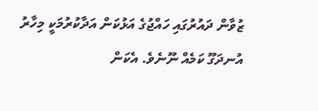ޒުވާން ދައުރުގައި ހައްޖުގެ އަޅުކަން އަދާކުރުމަކީ މިހާރު އުނދަގޫ ކަމެއް ނޫނެވެ. އެކަން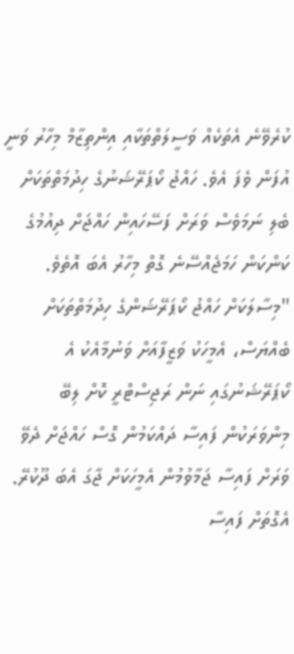ކުރެވޭނެ އެތަކެއް ވަސީލަތްތަކާއި އިންތިޒާމް މިހާރު ވަނީ އުފަން ވެފަ އެވެ. ހައްޖު ކޯޕަރޭޝަނުގެ ހިދުމަތްތަކަށް ބެލި ނަމަވެސް ވަރަށް ފަސޭހައިން ހައްޖަށް ދިއުމުގެ ކަންކަން ހަމަޖެއްސޭނެ ގޮތް މިހާރު އެބަ އޮތެވެ.
"މިސާލަކަށް ހައްޖު ކޯޕަރޭޝަންގެ ހިދުމަތްތަކަށް ބެއްޔަސް، އެމީހަކު ވަޒީފާއަށް ވަނުމާއެކު އެ ކޯޕަރޭޝަނުގައި ނަން ރަޖިސްޓްރީ ކޮށް ލިބޭ މިންވަރަކުން ފައިސާ ދައްކަމުން ގޮސް ހައްޖަށް ދެވޭ ވަރަށް ފައިސާ ޖަމާވުމުން އެމީހަކަށް ޖާގަ އެބަ ދޫކުރޭ. އެގޮތަށް ފައިސާ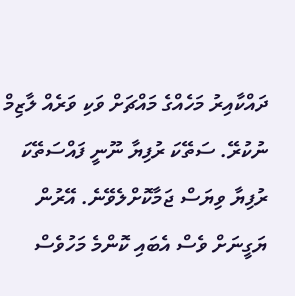ދައްކާއިރު މަހެއްގެ މައްޗަށް ވަކި ވަރެއް ލާޒިމް ނުކުރޭ. ސަތޭކަ ރުފިޔާ ނޫނީ ފައްސަތޭކަ ރުފިޔާ ވިޔަސް ޖަމާކޮށްލެވޭނެ. އޭރުން ޔަގީނަށް ވެސް އެބައި ކޮންމެ މަހުވެސް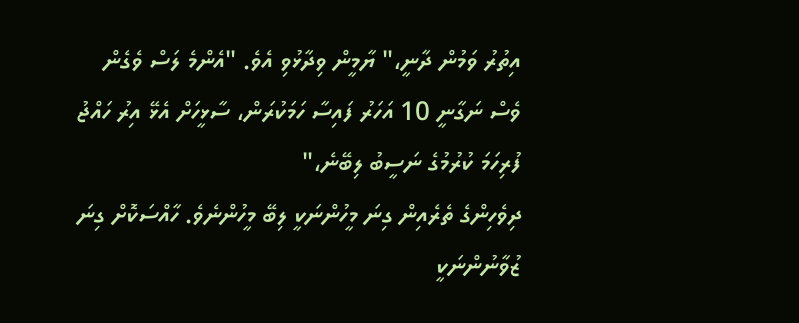އިތުރު ވަމުން ދާނީ،" ޔާމީން ވިދާޅުވި އެވެ. "އެންމެ ލަސް ވެގެން ވެސް ނަގާނީ 10 އަހަރު ފައިސާ ހަމަކުރަން، ސާޅީހަށް އެޅޭ އިރު ހައްޖު ފުރިހަމަ ކުރުމުގެ ނަސީބު ލިބޭނެ،"
ދިވެހިންގެ ތެރެއިން ގިނަ މީހުންނަކީ ލިބޭ މީހުންނެވެ. ހާއްސަކޮށް ގިނަ ޒުވާނުންނަކީ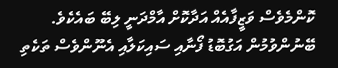ކޮންމެވެސް ވަޒީފާއެއް އަދާކޮށް އާމްދަނީ ލިބޭ ބައެކެވެ. ބޭނުންވުމުން އަގުބޮޑު ފޯނާއި ސައިކަލާއި އެނޫންވެސް ތަކެތި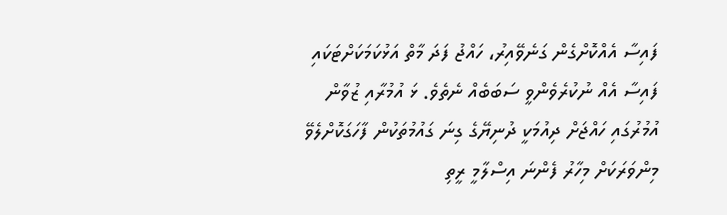ފައިސާ އެއްކޮށްގެން ގަނެވޭއިރު، ހައްޖު ފަދަ މާތް އަޅުކަމަކަށްޓަކައި ފައިސާ އެއް ނުކުރެވެންވީ ސަބަބެއް ނެތެވެ. ޅަ އުމުރާއި ޒުވާން އުމުރުގައި ހައްޖަށް ދިއުމަކީ ދުނިޔޭގެ ގިނަ ގައުމުތަކުން ފާހަގަކޮށްލެވޭ މިންވަރަކަށް މިހާރު ފެންނަ އިސްލާމީ ރީތި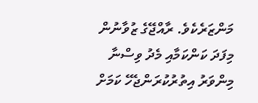މަންޒަރެކެވެ. ރާއްޖޭގެ ޒުވާނުން މިފަދަ ކަންކަމާއި މެދު ވިސްނާ މިންވަރު އިތުރުކުރަންޖެހޭ ކަމަށް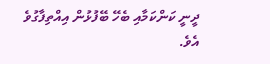ދީނީ ކަންކަމާއި ބެހޭ ބޭފުޅުން އިއްތިފާގުވެ އެވެ.